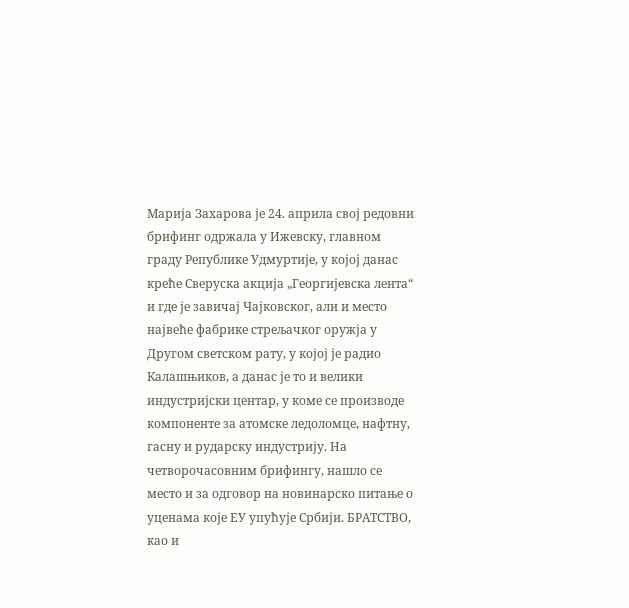Марија Захарова је 24. априла свој редовни брифинг одржала у Ижевску, главном граду Републике Удмуртије, у којој данас креће Сверуска акција „Георгијевска лента“ и где је завичај Чајковског, али и место највеће фабрике стрељачког оружја у Другом светском рату, у којој је радио Калашњиков, а данас је то и велики индустријски центар, у коме се производе компоненте за атомске ледоломце, нафтну, гасну и рударску индустрију. На четворочасовним брифингу, нашло се место и за одговор на новинарско питање о уценама које ЕУ упућује Србији. БРАТСТВО, као и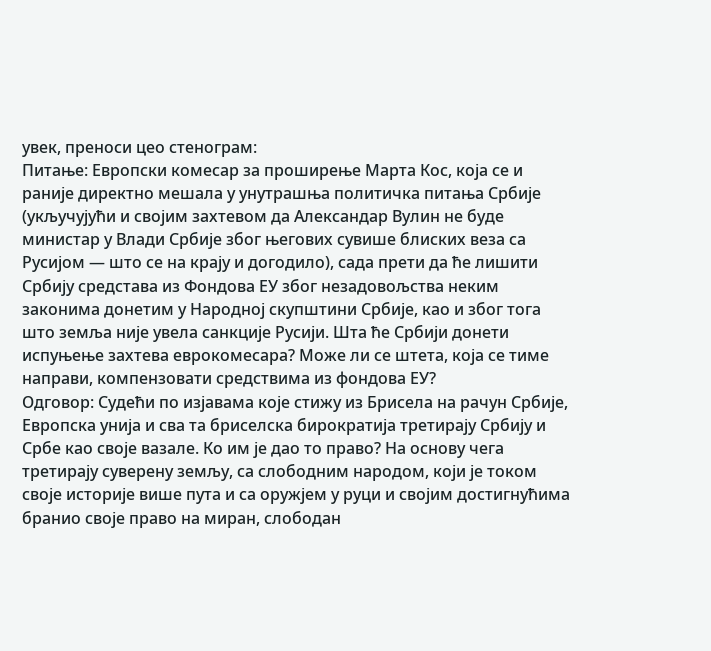увек, преноси цео стенограм:
Питање: Европски комесар за проширење Марта Кос, која се и раније директно мешала у унутрашња политичка питања Србије (укључујући и својим захтевом да Александар Вулин не буде министар у Влади Србије због његових сувише блиских веза са Русијом — што се на крају и догодило), сада прети да ће лишити Србију средстава из Фондова ЕУ због незадовољства неким законима донетим у Народној скупштини Србије, као и због тога што земља није увела санкције Русији. Шта ће Србији донети испуњење захтева еврокомесара? Може ли се штета, која се тиме направи, компензовати средствима из фондова ЕУ?
Одговор: Судећи по изјавама које стижу из Брисела на рачун Србије, Европска унија и сва та бриселска бирократија третирају Србију и Србе као своје вазале. Ко им је дао то право? На основу чега третирају суверену земљу, са слободним народом, који је током своје историје више пута и са оружјем у руци и својим достигнућима бранио своје право на миран, слободан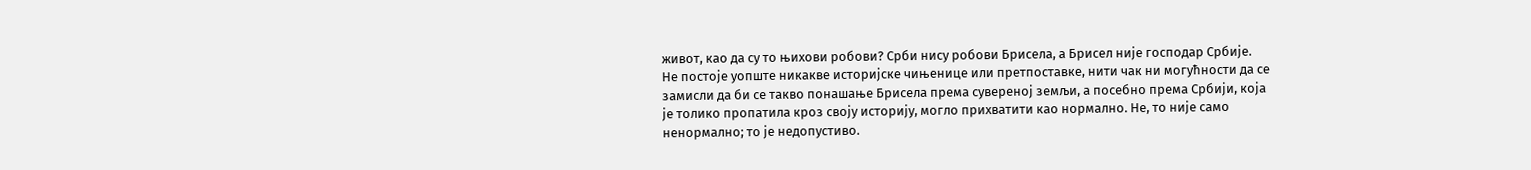живот, као да су то њихови робови? Срби нису робови Брисела, а Брисел није господар Србије.
Не постоје уопште никакве историјске чињенице или претпоставке, нити чак ни могућности да се замисли да би се такво понашање Брисела према сувереној земљи, а посебно према Србији, која је толико пропатила кроз своју историју, могло прихватити као нормално. Не, то није само ненормално; то је недопустиво.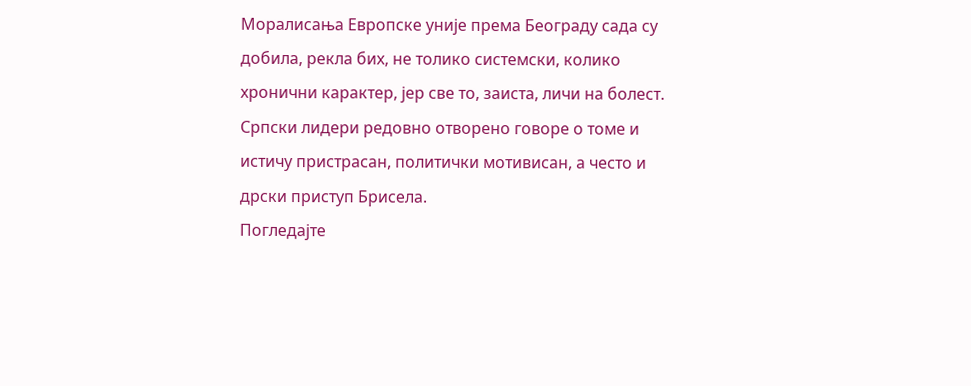Моралисања Европске уније према Београду сада су добила, рекла бих, не толико системски, колико хронични карактер, јер све то, заиста, личи на болест. Српски лидери редовно отворено говоре о томе и истичу пристрасан, политички мотивисан, а често и дрски приступ Брисела.
Погледајте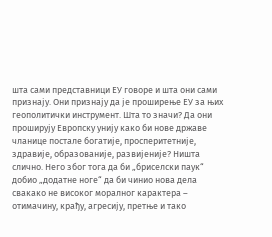шта сами представници ЕУ говоре и шта они сами признају. Они признају да је проширење ЕУ за њих геополитички инструмент. Шта то значи? Да они проширују Европску унију како би нове државе чланице постале богатије, просперитетније, здравије, образованије, развијеније? Ништа слично. Него због тога да би „бриселски паук“ добио „додатне ноге“ да би чинио нова дела свакако не високог моралног карактера – отимачину, крађу, агресију, претње и тако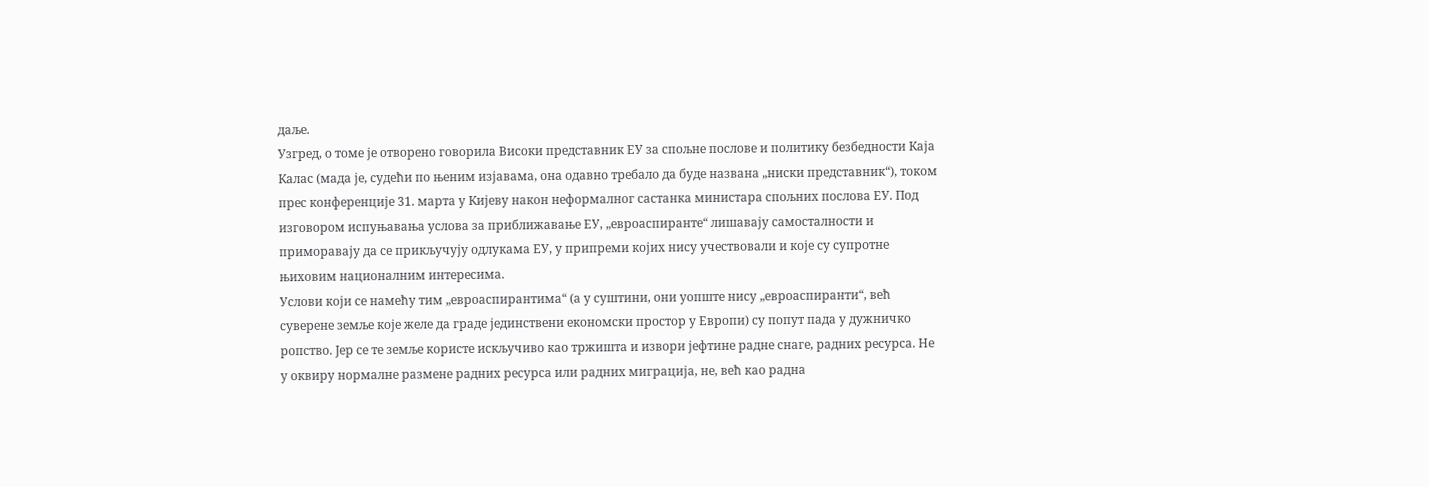даље.
Узгред, о томе је отворено говорила Високи представник ЕУ за спољне послове и политику безбедности Каја Калас (мада је, судећи по њеним изјавама, она одавно требало да буде названа „ниски представник“), током прес конференције 31. марта у Кијеву након неформалног састанка министара спољних послова ЕУ. Под изговором испуњавања услова за приближавање ЕУ, „евроаспиранте“ лишавају самосталности и приморавају да се прикључују одлукама ЕУ, у припреми којих нису учествовали и које су супротне њиховим националним интересима.
Услови који се намећу тим „евроаспирантима“ (а у суштини, они уопште нису „евроаспиранти“, већ суверене земље које желе да граде јединствени економски простор у Европи) су попут пада у дужничко ропство. Јер се те земље користе искључиво као тржишта и извори јефтине радне снаге, радних ресурса. Не у оквиру нормалне размене радних ресурса или радних миграција, не, већ као радна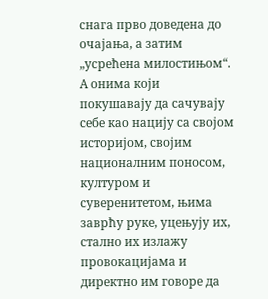снага прво доведена до очајања, а затим „усрећена милостињом“.
А онима који покушавају да сачувају себе као нацију са својом историјом, својим националним поносом, културом и суверенитетом, њима заврћу руке, уцењују их, стално их излажу провокацијама и директно им говоре да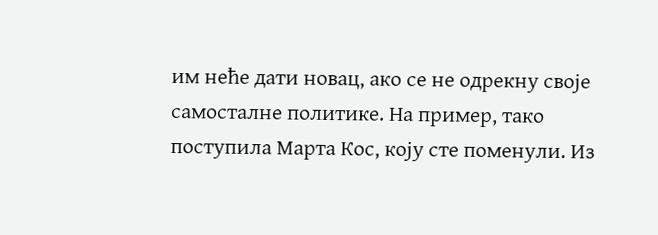им неће дати новац, ако се не одрекну своје самосталне политике. На пример, тако поступила Марта Кос, коју сте поменули. Из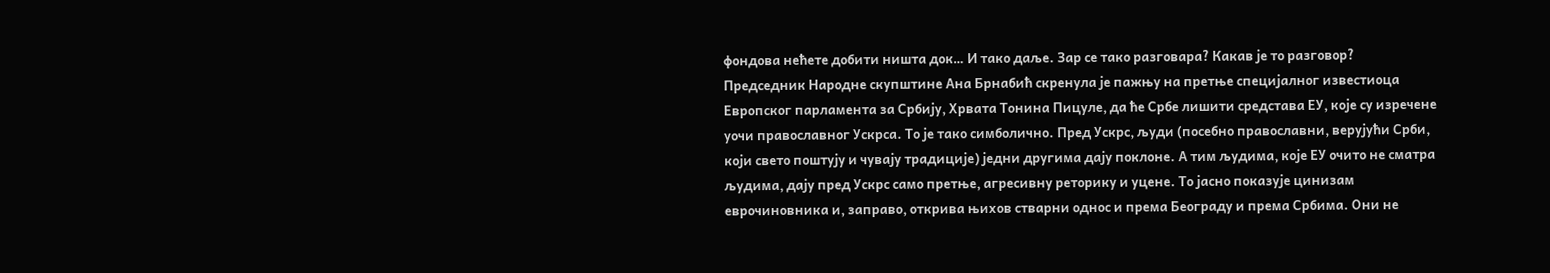фондова нећете добити ништа док… И тако даље. Зар се тако разговара? Какав је то разговор?
Председник Народне скупштине Ана Брнабић скренула је пажњу на претње специјалног известиоца Европског парламента за Србију, Хрвата Тонина Пицуле, да ће Србе лишити средстава ЕУ, које су изречене уочи православног Ускрса. То је тако симболично. Пред Ускрс, људи (посебно православни, верујући Срби, који свето поштују и чувају традиције) једни другима дају поклоне. А тим људима, које ЕУ очито не сматра људима, дају пред Ускрс само претње, агресивну реторику и уцене. То јасно показује цинизам еврочиновника и, заправо, открива њихов стварни однос и према Београду и према Србима. Они не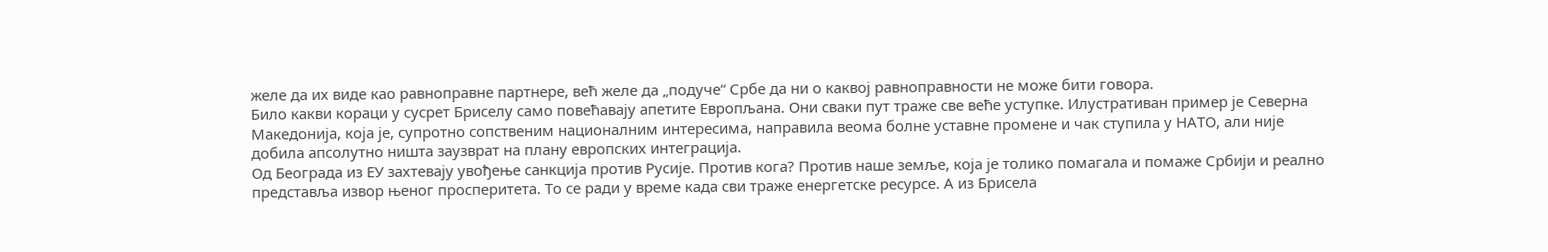желе да их виде као равноправне партнере, већ желе да „подуче“ Србе да ни о каквој равноправности не може бити говора.
Било какви кораци у сусрет Бриселу само повећавају апетите Европљана. Они сваки пут траже све веће уступке. Илустративан пример је Северна Македонија, која је, супротно сопственим националним интересима, направила веома болне уставне промене и чак ступила у НАТО, али није добила апсолутно ништа заузврат на плану европских интеграција.
Од Београда из ЕУ захтевају увођење санкција против Русије. Против кога? Против наше земље, која је толико помагала и помаже Србији и реално представља извор њеног просперитета. То се ради у време када сви траже енергетске ресурсе. А из Брисела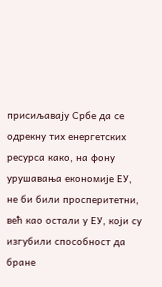присиљавају Србе да се одрекну тих енергетских ресурса како, на фону урушавања економије ЕУ, не би били просперитетни, већ као остали у ЕУ, који су изгубили способност да бране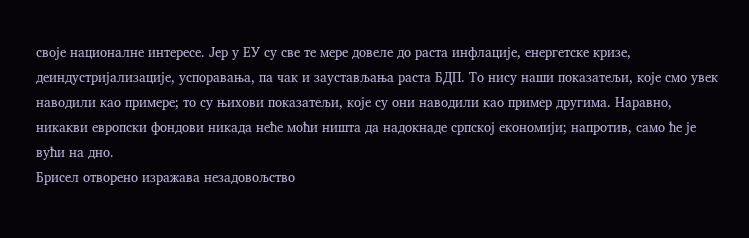своје националне интересе. Јер у ЕУ су све те мере довеле до раста инфлације, енергетске кризе, деиндустријализације, успоравања, па чак и заустављања раста БДП. То нису наши показатељи, које смо увек наводили као примере; то су њихови показатељи, које су они наводили као пример другима. Наравно, никакви европски фондови никада неће моћи ништа да надокнаде српској економији; напротив, само ће је вући на дно.
Брисел отворено изражава незадовољство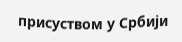присуством у Србији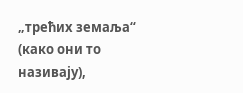„трећих земаља“ (како они то називају),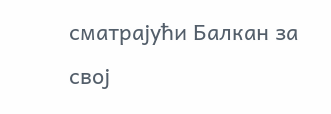сматрајући Балкан за свој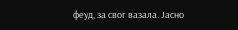феуд, за свог вазала. Јасно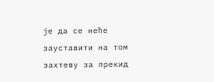је да се неће зауставити на том захтеву за прекид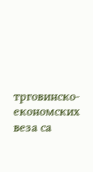трговинско-економских веза са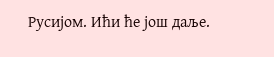Русијом. Ићи ће још даље.